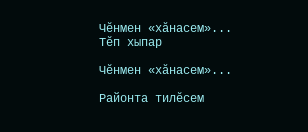Чӗнмен «хӑнасем»...
Тӗп хыпар

Чӗнмен «хӑнасем»...

Районта тилӗсем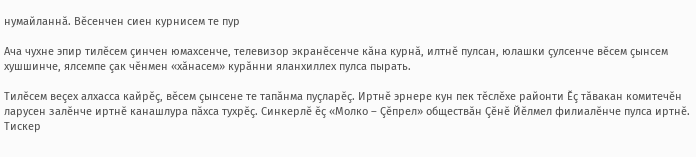нумайланнă. Вӗсенчен сиен курнисем те пур

Ача чухне эпир тилӗсем ҫинчен юмахсенче, телевизор экранӗсенче кӑна курнӑ, илтнӗ пулсан, юлашки ҫулсенче вӗсем ҫынсем хушшинче, ялсемпе çак чӗнмен «хăнасем» курӑнни яланхиллех пулса пырать.

Тилӗсем веçех алхасса кайрӗç, вӗсем ҫынсене те тапӑнма пуҫларӗҫ. Иртнӗ эрнере кун пек тӗслӗхе районти Ӗç тӑвакан комитечӗн ларусен залӗнче иртнӗ канашлура пӑхса тухрӗҫ. Синкерлӗ ӗҫ «Молко – Çӗпрел» обществӑн Çӗнӗ Йӗлмел филиалӗнче пулса иртнӗ. Тискер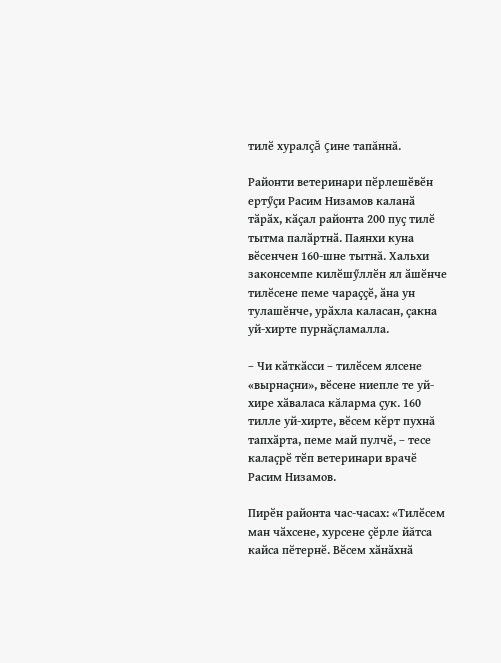тилӗ хуралҫă çине тапăннă.

Районти ветеринари пӗрлешӗвӗн ертӳҫи Расим Низамов каланӑ тӑрӑх, кӑҫал районта 200 пуҫ тилӗ тытма палӑртнӑ. Паянхи куна вӗсенчен 160-шне тытнă. Хальхи законсемпе килӗшӳллӗн ял ӑшӗнче тилӗсене пеме чараҫҫӗ, ӑна ун тулашӗнче, урӑхла каласан, çакна уй-хирте пурнăçламалла.

– Чи кӑткӑсси – тилӗсем ялсене «вырнаҫни», вӗсене ниепле те уй-хире хӑваласа кăларма ҫук. 160 тилле уй-хирте, вӗсем кӗрт пухнă  тапхӑрта, пеме май пулчӗ, – тесе калаçрӗ тӗп ветеринари врачӗ Расим Низамов.

Пирӗн районта час-часах: «Тилӗсем ман чӑхсене, хурсене ҫӗрле йăтса кайса пӗтернӗ. Вӗсем хӑнӑхнӑ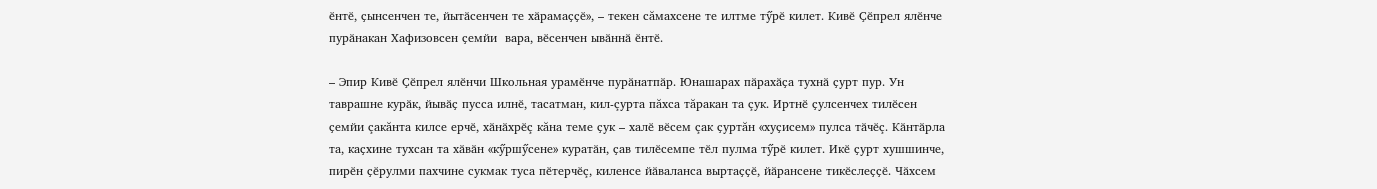ӗнтӗ, ҫынсенчен те, йытӑсенчен те хӑрамаҫҫӗ», – текен сăмахсене те илтме тӳрӗ килет. Кивӗ Ҫӗпрел ялӗнче пурӑнакан Хафизовсен ҫемйи  вара, вӗсенчен ывӑннӑ ӗнтӗ.

– Эпир Кивӗ Ҫӗпрел ялӗнчи Школьная урамӗнче пурӑнатпӑр. Юнашарах пӑрахӑҫа тухнӑ ҫурт пур. Ун таврашне курӑк, йывӑҫ пусса илнӗ, тасатман, кил-çурта пăхса тăракан та çук. Иртнӗ ҫулсенчех тилӗсен ҫемйи çакăнта килсе ерчӗ, хӑнӑхрӗç кăна теме ҫук – халӗ вӗсем çак ҫуртăн «хуҫисем» пулса тӑчӗç. Кӑнтӑрла та, каҫхине тухсан та хӑвӑн «кӳршӳсене» куратӑн, ҫав тилӗсемпе тӗл пулма тӳрӗ килет. Икӗ ҫурт хушшинче, пирӗн ҫӗрулми пахчине сукмак туса пӗтерчӗç, киленсе йӑваланса выртаҫҫӗ, йӑрансене тикӗслеҫҫӗ. Чӑхсем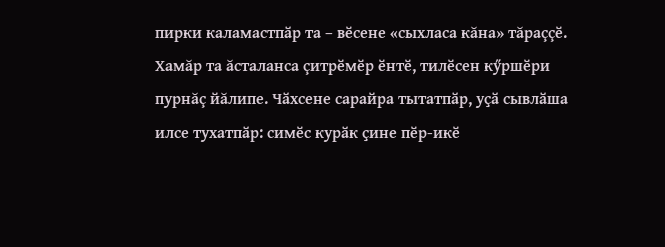пирки каламастпӑр та – вӗсене «сыхласа кăна» тăраççӗ. Хамăр та ăсталанса çитрӗмӗр ӗнтӗ, тилӗсен кӳршӗри пурнăç йăлипе. Чӑхсене сарайра тытатпӑр, уҫӑ сывлӑша илсе тухатпӑр: симӗс курӑк ҫине пӗр-икӗ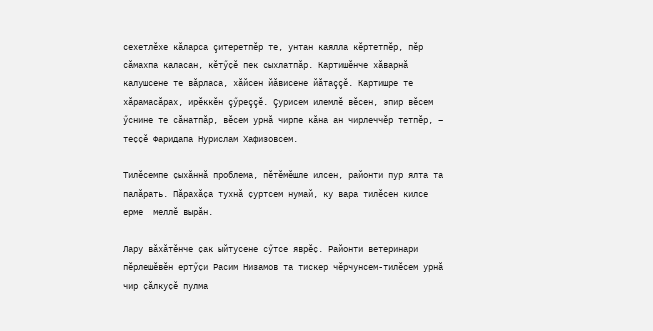сехетлӗхе кăларса çитеретпӗр те, унтан каялла кӗртетпӗр, пӗр сӑмахпа каласан, кӗтӳҫӗ пек сыхлатпăр. Картишӗнче хӑварнӑ калушсене те вӑрласа, хӑйсен йӑвисене йăтаççӗ. Картишре те хăрамасăрах, ирӗккӗн çӳреççӗ. Çурисем илемлӗ вӗсен, эпир вӗсем ӳснине те сӑнатпӑр, вӗсем урнă чирпе кăна ан чирлеччӗр тетпӗр, – теҫҫӗ Фаридапа Нурислам Хафизовсем.

Тилӗсемпе ҫыхӑннӑ проблема, пӗтӗмӗшле илсен, районти пур ялта та палӑрать. Пӑрахӑҫа тухнӑ ҫуртсем нумай, ку вара тилӗсен килсе ерме  меллӗ вырӑн.

Лару вӑхӑтӗнче ҫак ыйтусене сӳтсе яврӗҫ. Районти ветеринари пӗрлешӗвӗн ертӳҫи Расим Низамов та тискер чӗрчунсем-тилӗсем урнӑ чир ҫӑлкуҫӗ пулма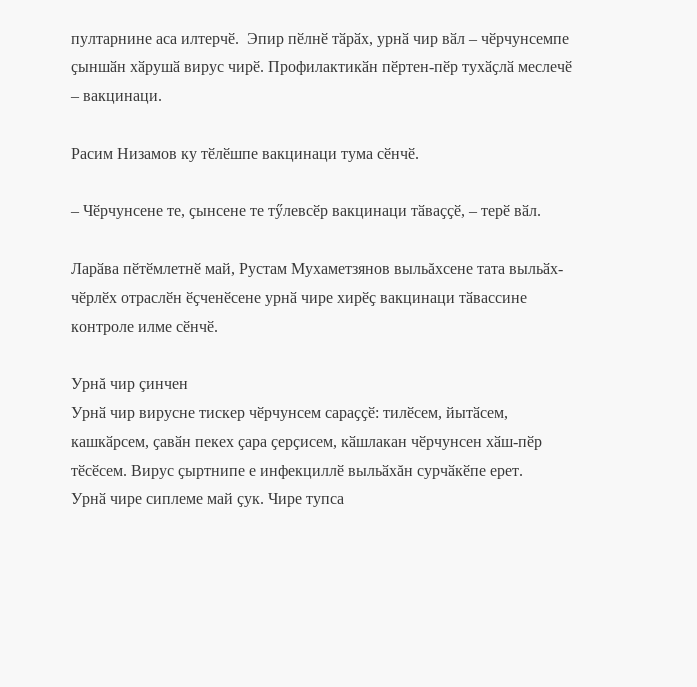пултарнине аса илтерчӗ.  Эпир пӗлнӗ тӑрӑх, урнӑ чир вӑл – чӗрчунсемпе ҫыншӑн хӑрушӑ вирус чирӗ. Профилактикӑн пӗртен-пӗр тухӑҫлӑ меслечӗ  – вакцинаци.

Расим Низамов ку тӗлӗшпе вакцинаци тума сӗнчӗ.

– Чӗрчунсене те, ҫынсене те тӳлевсӗр вакцинаци тӑваҫҫӗ, – терӗ вӑл.

Ларӑва пӗтӗмлетнӗ май, Рустам Мухаметзянов выльăхсене тата выльӑх-чӗрлӗх отраслӗн ӗҫченӗсене урнӑ чире хирӗҫ вакцинаци тӑвассине контроле илме сӗнчӗ.

Урнă чир çинчен
Урнӑ чир вирусне тискер чӗрчунсем сараҫҫӗ: тилӗсем, йытӑсем, кашкӑрсем, ҫавӑн пекех ҫара ҫерҫисем, кӑшлакан чӗрчунсен хӑш-пӗр тӗсӗсем. Вирус ҫыртнипе е инфекциллӗ выльӑхăн сурчӑкӗпе ерет.
Урнӑ чире сиплеме май ҫук. Чире тупса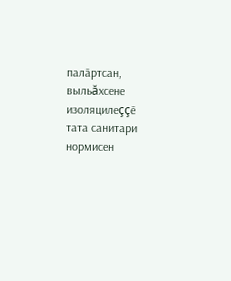палӑртсан,  выльăхсене изоляцилеççӗ тата санитари нормисен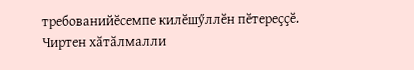требованийӗсемпе килӗшӳллӗн пӗтереҫҫӗ. Чиртен хӑтӑлмалли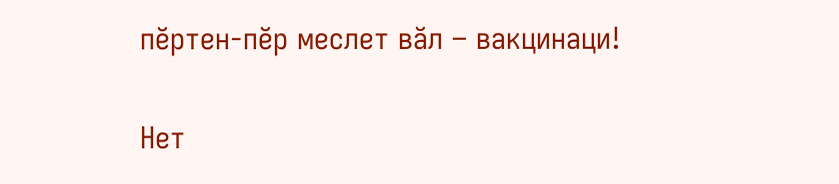пӗртен-пӗр меслет вӑл – вакцинаци!


Нет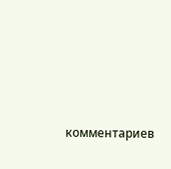комментариев